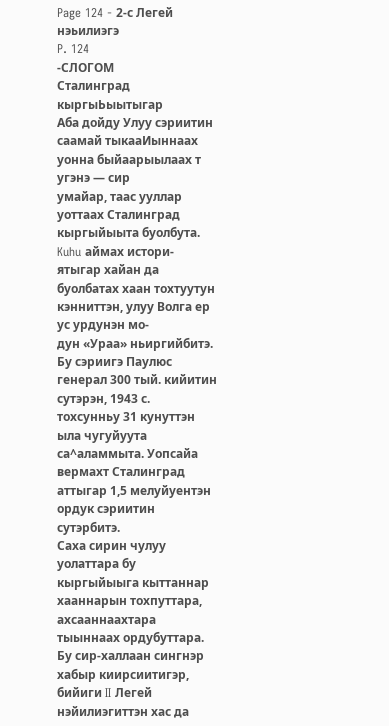Page 124 - 2-с Легей нэьилиэгэ
P. 124
-СЛОГОМ
Сталинград кыргыЬыытыгар
Аба дойду Улуу сэриитин саамай тыкааИыннаах уонна быйаарыылаах т угэнэ — сир
умайар, таас ууллар уоттаах Сталинград кыргыйыыта буолбута. Kuhu аймах истори-
ятыгар хайан да буолбатах хаан тохтуутун кэнниттэн, улуу Волга ер ус урдунэн мо-
дун «Ураа» ньиргийбитэ. Бу сэриигэ Паулюс генерал 300 тый. кийитин сутэрэн, 1943 с.
тохсунньу 31 кунуттэн ыла чугуйуута са^аламмыта. Уопсайа вермахт Сталинград
аттыгар 1,5 мелуйуентэн ордук сэриитин сутэрбитэ.
Саха сирин чулуу уолаттара бу кыргыйыыга кыттаннар хааннарын тохпуттара,
ахсааннаахтара тыыннаах ордубуттара. Бу сир-халлаан сингнэр хабыр киирсиитигэр,
бийиги II Легей нэйилиэгиттэн хас да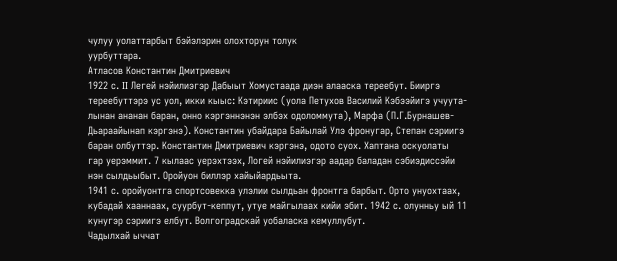чулуу уолаттарбыт бэйэлэрин олохторун толук
уурбуттара.
Атласов Константин Дмитриевич
1922 с. II Легей нэйилиэгэр Дабыыт Хомустаада диэн алааска тереебут. Бииргэ
тереебуттэрэ ус уол, икки кыыс: Кэтириис (уола Петухов Василий Кэбээйигэ учуута-
лынан ананан баран, онно кэргэннэнэн элбэх одоломмута), Марфа (П.Г.Бурнашев-
Дьараайынап кэргэнэ). Константин убайдара Байылай Улэ фронугар, Степан сэриигэ
баран олбуттэр. Константин Дмитриевич кэргэнэ, одото суох. Хаптана оскуолаты
гар уерэммит. 7 кылаас уерэхтээх, Логей нэйилиэгэр аадар баладан сэбиэдиссэйи
нэн сылдьыбыт. Оройуон биллэр хайыйардьыта.
1941 с. оройуонтга спортсовекка улэлии сылдьан фронтга барбыт. Орто унуохтаах,
кубадай хааннаах, суурбут-кеппут, утуе майгылаах кийи эбит. 1942 с. олунньу ый 11
кунугэр сэриигэ елбут. Волгоградскай уобаласка кемуллубут.
Чадылхай ыччат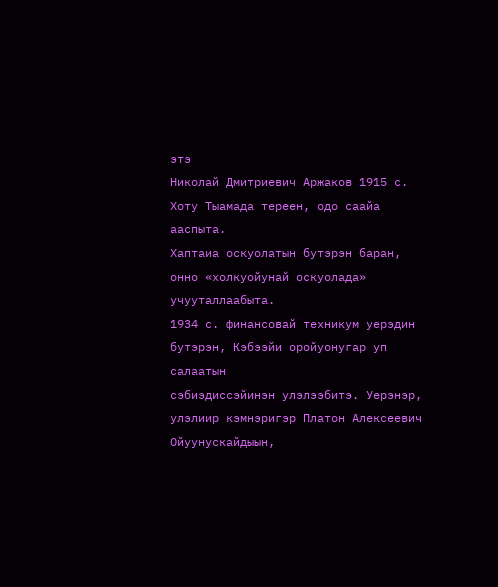этэ
Николай Дмитриевич Аржаков 1915 с. Хоту Тыамада тереен, одо саайа ааспыта.
Хаптаиа оскуолатын бутэрэн баран, онно «холкуойунай оскуолада» учууталлаабыта.
1934 с. финансовай техникум уерэдин бутэрэн, Кэбээйи оройуонугар уп салаатын
сэбиэдиссэйинэн улэлээбитэ. Уерэнэр, улэлиир кэмнэригэр Платон Алексеевич
Ойуунускайдыын,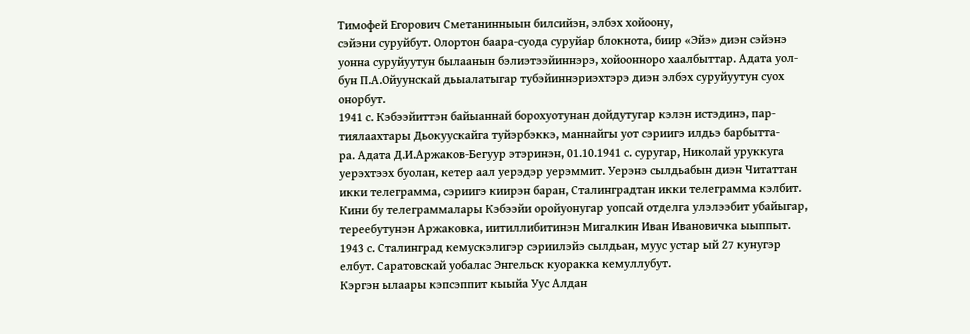Тимофей Егорович Сметанинныын билсийэн, элбэх хойоону,
сэйэни суруйбут. Олортон баара-суода суруйар блокнота, биир «Эйэ» диэн сэйэнэ
уонна суруйуутун былаанын бэлиэтээйиннэрэ, хойоонноро хаалбыттар. Адата уол-
бун П.А.Ойуунскай дьыалатыгар тубэйиннэриэхтэрэ диэн элбэх суруйуутун суох
онорбут.
1941 с. Кэбээйиттэн байыаннай борохуотунан дойдутугар кэлэн истэдинэ, пар-
тиялаахтары Дьокуускайга туйэрбэккэ, маннайгы уот сэриигэ илдьэ барбытта-
ра. Адата Д.И.Аржаков-Бегуур этэринэн, 01.10.1941 с. суругар, Николай уруккуга
уерэхтээх буолан, кетер аал уерэдэр уерэммит. Уерэнэ сылдьабын диэн Читаттан
икки телеграмма, сэриигэ киирэн баран, Сталинградтан икки телеграмма кэлбит.
Кини бу телеграммалары Кэбээйи оройуонугар уопсай отделга улэлээбит убайыгар,
тереебутунэн Аржаковка, иитиллибитинэн Мигалкин Иван Ивановичка ыыппыт.
1943 с. Сталинград кемускэлигэр сэриилэйэ сылдьан, муус устар ый 27 кунугэр
елбут. Саратовскай уобалас Энгельск куоракка кемуллубут.
Кэргэн ылаары кэпсэппит кыыйа Уус Алдан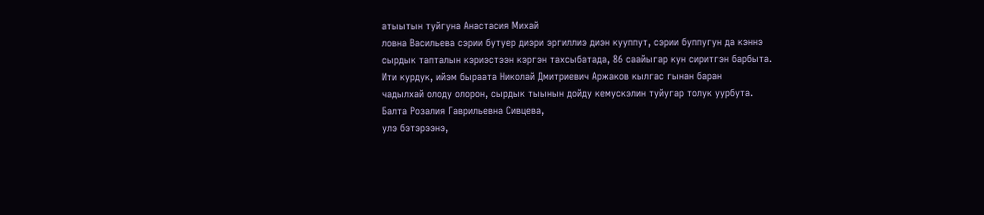атыытын туйгуна Анастасия Михай
ловна Васильева сэрии бутуер диэри эргиллиэ диэн кууппут, сэрии буппугун да кэннэ
сырдык тапталын кэриэстээн кэргэн тахсыбатада, 86 саайыгар кун сиритгэн барбыта.
Ити курдук, ийэм быраата Николай Дмитриевич Аржаков кылгас гынан баран
чадылхай олоду олорон, сырдык тыынын дойду кемускэлин туйугар толук уурбута.
Балта Розалия Гаврильевна Сивцева,
улэ бэтэрээнэ,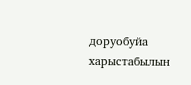доруобуйа харыстабылын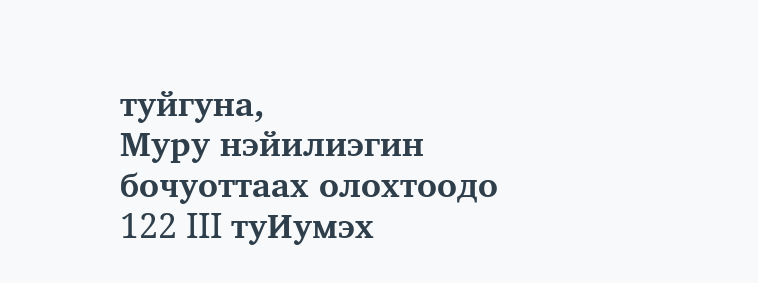туйгуна,
Муру нэйилиэгин бочуоттаах олохтоодо
122 III туИумэх